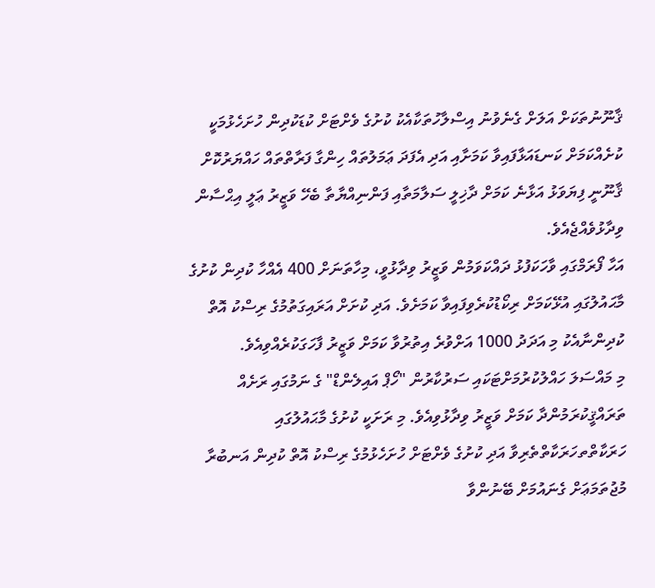ޤާނޫނުތަކަށް އަލަށް ގެނެވުނު އިސްލާހުތަކާއެކު ކުށުގެ ވެށްޓަށް ކުޑަކުދިން ހުށަހެޅުމަކީ ކުށެއްކަމަށް ކަނޑައަޅާފައިވާ ކަމަށާއި އަދި އެފަދަ ޢަމަލުތައް ހިންގާ ފަރާތްތައް ހައްޔަރުކޮށް ޤާނޫނީ ފިޔަވަޅު އަޅާނެ ކަމަށް ދާޚިލީ ސަލާމަތާއި ފަންނިއްޔާތާ ބެހޭ ވަޒީރު ޢަލީ އިޙްސާން ވިދާޅުވެއްޖެއެވެ.
އަހާ ފޯރަމްގައި ވާހަކަފުޅު ދައްކަވަމުން ވަޒީރު ވިދާޅުވީ، މިހާތަނަށް 400 އެއްހާ ކުދިން ކުށުގެ މާޙައުލުގައި އުޅޭކަމަށް ރިކޯޑުކުރެވިފައިވާ ކަމަށެވެ. އަދި ކުށަށް އަރައިގަތުމުގެ ރިސްކު އޮތް ކުދިންނާއެކު މި އަދަދު 1000 އަށްވުރެ އިތުރުވާ ކަމަށް ވަޒީރު ފާހަގަކުރެއްވިއެވެ.
މި މައްސަލަ ހައްލުކުރުމަށްޓަކައި ސަރުކާރުން "ހޯޕް އައިލެންޑް" ގެ ނަމުގައި ރަށެއް ތަރައްޤީކުރަމުންދާ ކަމަށް ވަޒީރު ވިދާޅުވިއެވެ. މި ރަށަކީ ކުށުގެ މާޙައުލުގައި ހަރަކާތްތހަރަކާތްތެރިވާ އަދި ކުށުގެ ވެށްޓަށް ހުށަހެޅުމުގެ ރިސްކު އޮތް ކުދިން އަނބުރާ މުޖުތަމަޢަށް ގެނައުމަށް ބޭނުންވާ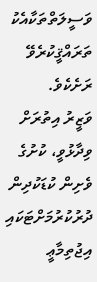ވަސީލަތްތަކާއެކު ތަރައްޤީކުރެވޭ ރަށެކެވެ.
ވަޒީރު އިތުރަށް ވިދާޅުވީ، ކުށުގެ ވެށިން ކުޑަކުދިން ދުރުކުރުމަށްޓަކައި އިޖުތިމާޢީ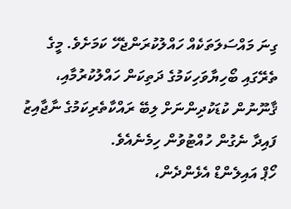ގިނަ މައްސަލަތަކެއް ހައްލުކުރަންޖެހޭ ކަމަށެވެ. މީގެ ތެރޭގައި ބޯހިޔާވަހިކަމުގެ ދަތިކަން ހައްލުކުރުމާއި، ޤާނޫނުން ކުޑަކުދިންނަށް ލިބޭ ރައްކާތެރިކަމުގެ ނާޖާއިޒު ފައިދާ ނެގުން ހުއްޓުވުން ހިމެނެއެވެ.
ހޯޕް އައިލެންޑް އެޅެންދެން،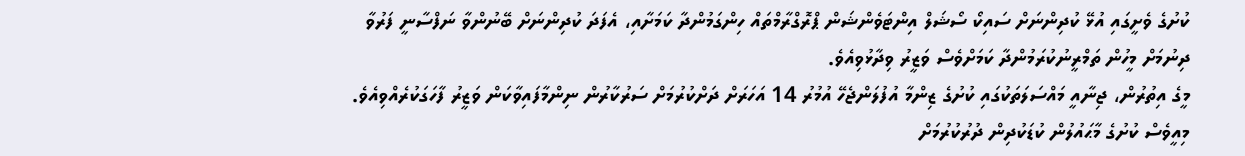ކުށުގެ ވެށީގައި އުޅޭ ކުދިންނަށް ސައިކޯ ސޯޝަލް އިންޓަވެންޝަން ޕްރޮގްރާމްތައް ހިންގަމުންދާ ކަމަށާއި، އެފަދަ ކުދިންނަށް ބޭނުންވާ ނަފްސާނީ ފަރުވާ ދިނުމަށް މީހުން ތަމްރީނުކުރަމުންދާ ކަމަށްވެސް ވަޒީރު ވިދާޅުވިއެވެ.
މީގެ އިތުރުން، ޖިނާއީ މައްސަލަތަކުގައި ކުށުގެ ޒިންމާ އުފުލަންޖެހޭ އުމުރު 14 އަހަރަށް ދަށްކުރުމަށް ސަރުކާރުން ނިންމާފައިވާކަން ވަޒީރު ފާހަގަކުރެއްވިއެވެ. މިއީވެސް ކުށުގެ މާޙައުލުން ކުޑަކުދިން ދުރުކުރުމަށް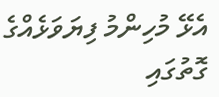އެޅޭ މުހިންމު ފިޔަވަޅެއްގެ ގޮތުގައި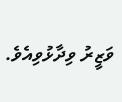ވަޒީރު ވިދާޅުވިއެވެ.